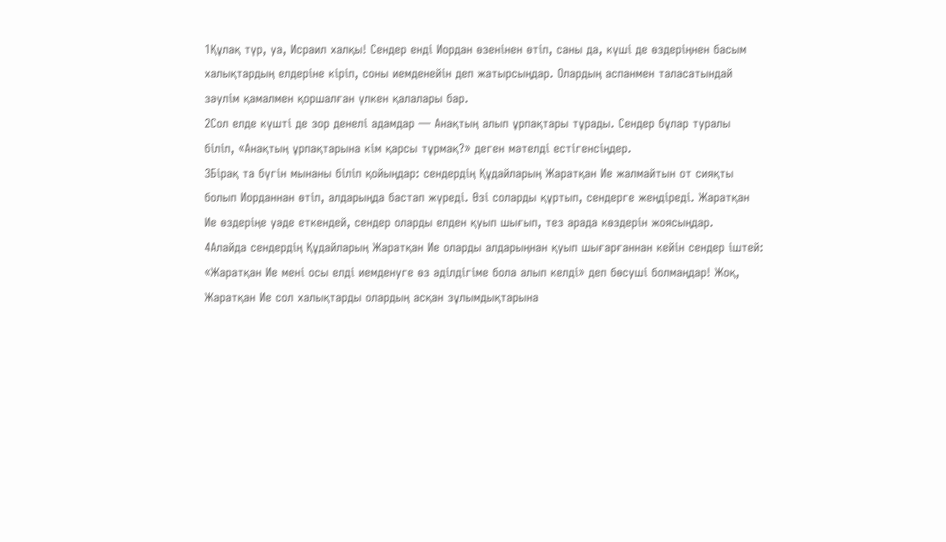1Құлақ түр, уа, Исраил халқы! Сендер енді Иордан өзенінен өтіп, саны да, күші де өздеріңнен басым халықтардың елдеріне кіріп, соны иемденейін деп жатырсыңдар. Олардың аспанмен таласатындай зәулім қамалмен қоршалған үлкен қалалары бар.
2Сол елде күшті де зор денелі адамдар — Анақтың алып ұрпақтары тұрады. Сендер бұлар туралы біліп, «Анақтың ұрпақтарына кім қарсы тұрмақ?» деген мәтелді естігенсіңдер.
3Бірақ та бүгін мынаны біліп қойыңдар: сендердің Құдайларың Жаратқан Ие жалмайтын от сияқты болып Иорданнан өтіп, алдарыңда бастап жүреді. Өзі соларды құртып, сендерге жеңдіреді. Жаратқан Ие өздеріңе уәде еткендей, сендер оларды елден қуып шығып, тез арада көздерін жоясыңдар.
4Алайда сендердің Құдайларың Жаратқан Ие оларды алдарыңнан қуып шығарғаннан кейін сендер іштей: «Жаратқан Ие мені осы елді иемденуге өз әділдігіме бола алып келді» деп бөсуші болмаңдар! Жоқ, Жаратқан Ие сол халықтарды олардың асқан зұлымдықтарына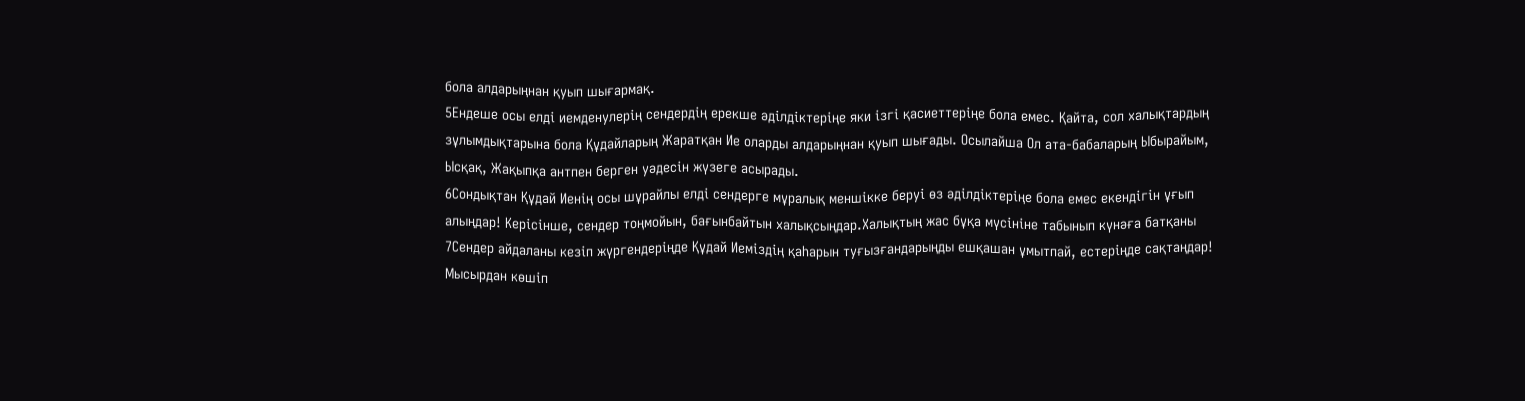бола алдарыңнан қуып шығармақ.
5Ендеше осы елді иемденулерің сендердің ерекше әділдіктеріңе яки ізгі қасиеттеріңе бола емес. Қайта, сол халықтардың зұлымдықтарына бола Құдайларың Жаратқан Ие оларды алдарыңнан қуып шығады. Осылайша Ол ата-бабаларың Ыбырайым, Ысқақ, Жақыпқа антпен берген уәдесін жүзеге асырады.
6Сондықтан Құдай Иенің осы шұрайлы елді сендерге мұралық меншікке беруі өз әділдіктеріңе бола емес екендігін ұғып алыңдар! Керісінше, сендер тоңмойын, бағынбайтын халықсыңдар.Халықтың жас бұқа мүсініне табынып күнәға батқаны
7Сендер айдаланы кезіп жүргендеріңде Құдай Иеміздің қаһарын туғызғандарыңды ешқашан ұмытпай, естеріңде сақтаңдар! Мысырдан көшіп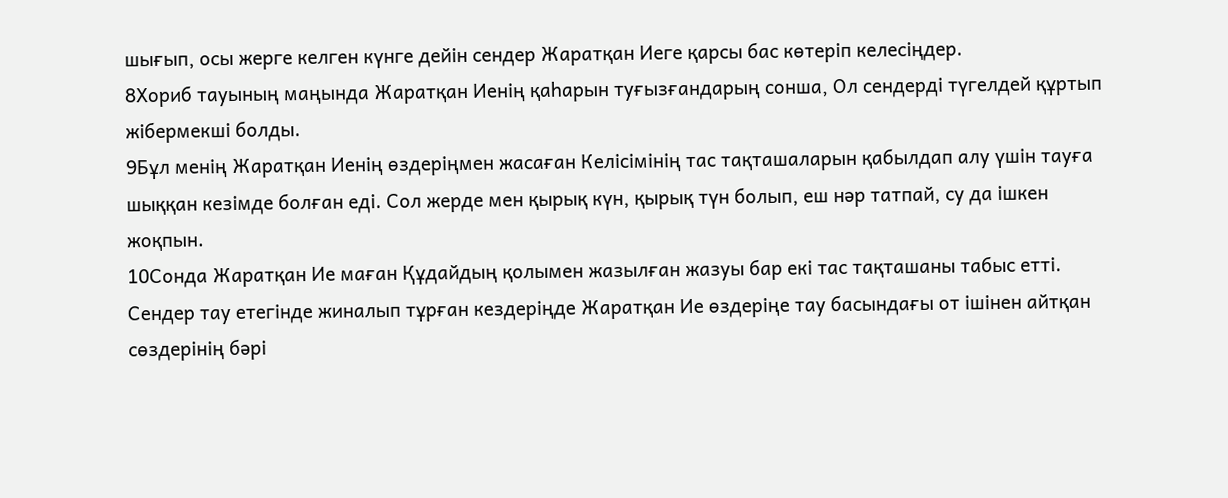шығып, осы жерге келген күнге дейін сендер Жаратқан Иеге қарсы бас көтеріп келесіңдер.
8Хориб тауының маңында Жаратқан Иенің қаһарын туғызғандарың сонша, Ол сендерді түгелдей құртып жібермекші болды.
9Бұл менің Жаратқан Иенің өздеріңмен жасаған Келісімінің тас тақташаларын қабылдап алу үшін тауға шыққан кезімде болған еді. Сол жерде мен қырық күн, қырық түн болып, еш нәр татпай, су да ішкен жоқпын.
10Сонда Жаратқан Ие маған Құдайдың қолымен жазылған жазуы бар екі тас тақташаны табыс етті. Сендер тау етегінде жиналып тұрған кездеріңде Жаратқан Ие өздеріңе тау басындағы от ішінен айтқан сөздерінің бәрі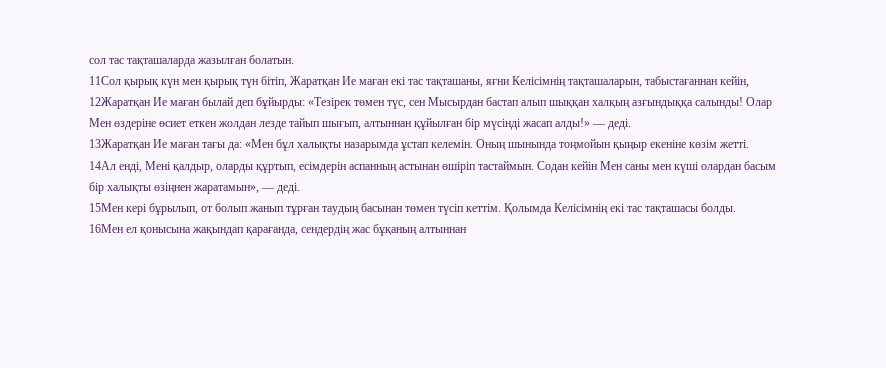сол тас тақташаларда жазылған болатын.
11Сол қырық күн мен қырық түн бітіп, Жаратқан Ие маған екі тас тақташаны, яғни Келісімнің тақташаларын, табыстағаннан кейін,
12Жаратқан Ие маған былай деп бұйырды: «Тезірек төмен түс, сен Мысырдан бастап алып шыққан халқың азғындыққа салынды! Олар Мен өздеріне өсиет еткен жолдан лезде тайып шығып, алтыннан құйылған бір мүсінді жасап алды!» — деді.
13Жаратқан Ие маған тағы да: «Мен бұл халықты назарымда ұстап келемін. Оның шынында тоңмойын қыңыр екеніне көзім жетті.
14Ал енді, Мені қалдыр, оларды құртып, есімдерін аспанның астынан өшіріп тастаймын. Содан кейін Мен саны мен күші олардан басым бір халықты өзіңнен жаратамын», — деді.
15Мен кері бұрылып, от болып жанып тұрған таудың басынан төмен түсіп кеттім. Қолымда Келісімнің екі тас тақташасы болды.
16Мен ел қонысына жақындап қарағанда, сендердің жас бұқаның алтыннан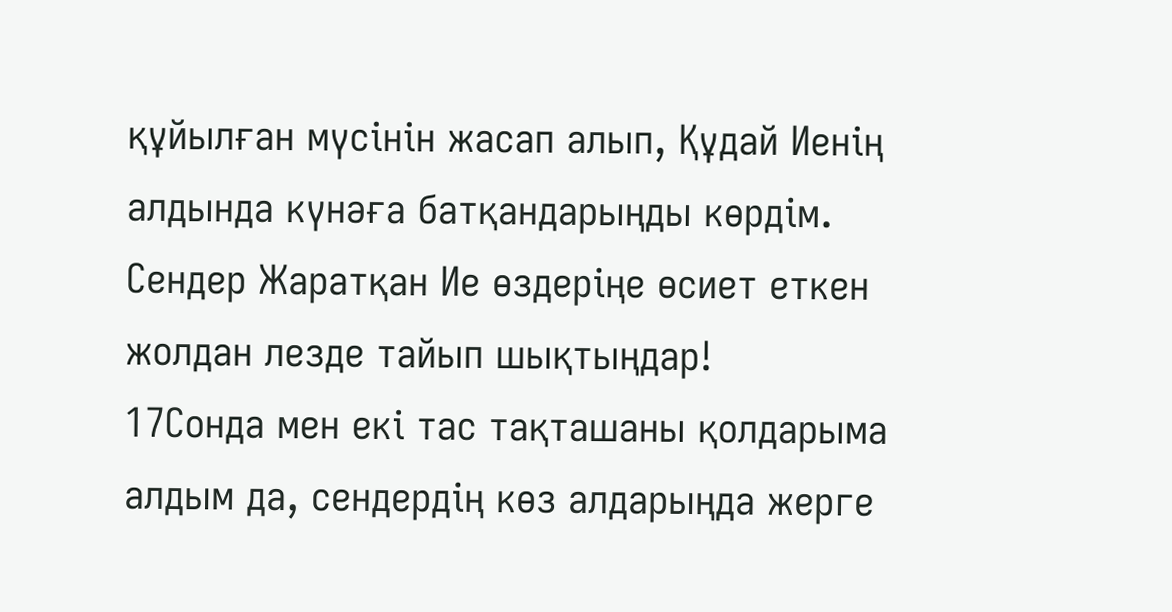құйылған мүсінін жасап алып, Құдай Иенің алдында күнәға батқандарыңды көрдім. Сендер Жаратқан Ие өздеріңе өсиет еткен жолдан лезде тайып шықтыңдар!
17Сонда мен екі тас тақташаны қолдарыма алдым да, сендердің көз алдарыңда жерге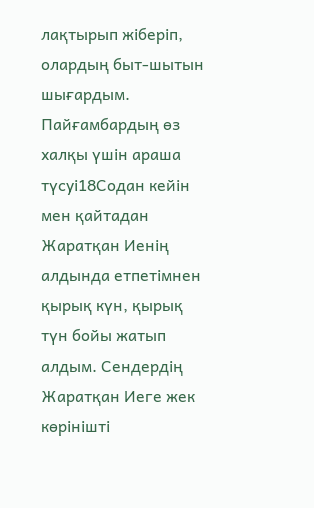лақтырып жіберіп, олардың быт-шытын шығардым.
Пайғамбардың өз халқы үшін араша түсуі18Содан кейін мен қайтадан Жаратқан Иенің алдында етпетімнен қырық күн, қырық түн бойы жатып алдым. Сендердің Жаратқан Иеге жек көрінішті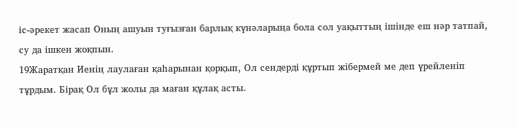іс-әрекет жасап Оның ашуын туғызған барлық күнәларыңа бола сол уақыттың ішінде еш нәр татпай, су да ішкен жоқпын.
19Жаратқан Иенің лаулаған қаһарынан қорқып, Ол сендерді құртып жібермей ме деп үрейленіп тұрдым. Бірақ Ол бұл жолы да маған құлақ асты.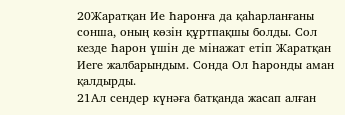20Жаратқан Ие Һаронға да қаһарланғаны сонша, оның көзін құртпақшы болды. Сол кезде Һарон үшін де мінажат етіп Жаратқан Иеге жалбарындым. Сонда Ол Һаронды аман қалдырды.
21Ал сендер күнәға батқанда жасап алған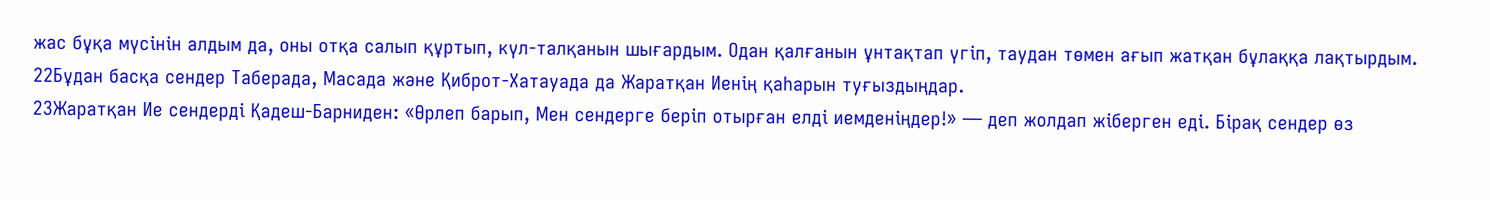жас бұқа мүсінін алдым да, оны отқа салып құртып, күл-талқанын шығардым. Одан қалғанын ұнтақтап үгіп, таудан төмен ағып жатқан бұлаққа лақтырдым.
22Бұдан басқа сендер Таберада, Масада және Қиброт-Хатауада да Жаратқан Иенің қаһарын туғыздыңдар.
23Жаратқан Ие сендерді Қадеш-Барниден: «Өрлеп барып, Мен сендерге беріп отырған елді иемденіңдер!» — деп жолдап жіберген еді. Бірақ сендер өз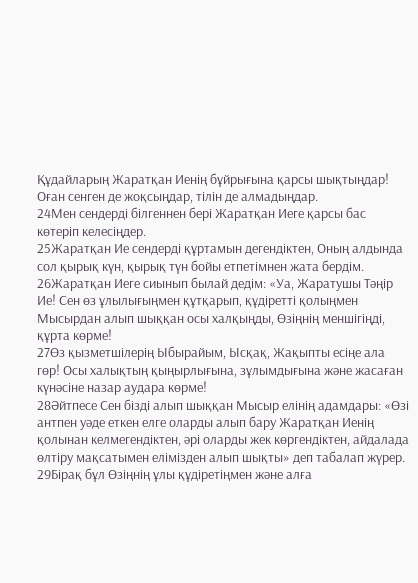Құдайларың Жаратқан Иенің бұйрығына қарсы шықтыңдар! Оған сенген де жоқсыңдар, тілін де алмадыңдар.
24Мен сендерді білгеннен бері Жаратқан Иеге қарсы бас көтеріп келесіңдер.
25Жаратқан Ие сендерді құртамын дегендіктен, Оның алдында сол қырық күн, қырық түн бойы етпетімнен жата бердім.
26Жаратқан Иеге сиынып былай дедім: «Уа, Жаратушы Тәңір Ие! Сен өз ұлылығыңмен құтқарып, құдіретті қолыңмен Мысырдан алып шыққан осы халқыңды, Өзіңнің меншігіңді, құрта көрме!
27Өз қызметшілерің Ыбырайым, Ысқақ, Жақыпты есіңе ала гөр! Осы халықтың қыңырлығына, зұлымдығына және жасаған күнәсіне назар аудара көрме!
28Әйтпесе Сен бізді алып шыққан Мысыр елінің адамдары: «Өзі антпен уәде еткен елге оларды алып бару Жаратқан Иенің қолынан келмегендіктен, әрі оларды жек көргендіктен, айдалада өлтіру мақсатымен елімізден алып шықты» деп табалап жүрер.
29Бірақ бұл Өзіңнің ұлы құдіретіңмен және алға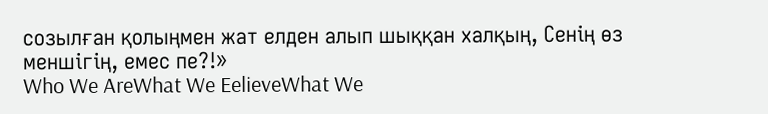созылған қолыңмен жат елден алып шыққан халқың, Сенің өз меншігің, емес пе?!»
Who We AreWhat We EelieveWhat We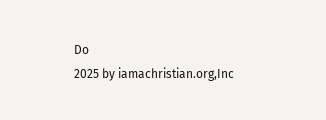Do
2025 by iamachristian.org,Inc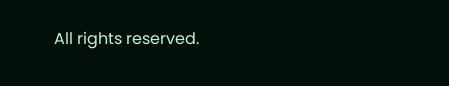All rights reserved.